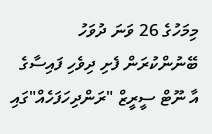މިމަހުގެ 26 ވަނަ ދުވަހު ބޭނުންކުރަން ފެށި ދިވެހި ފައިސާގެ އާ ނޫޓް ސީރީޒް "ރަންދިހަފަހެއް"ގައި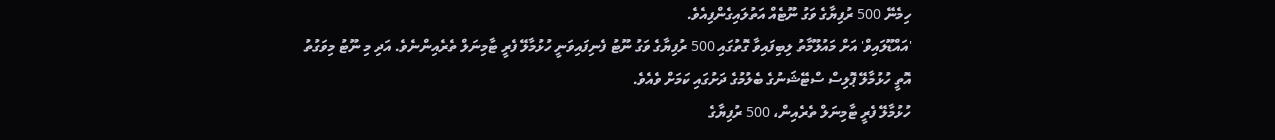ހިމެނޭ 500 ރުފިޔާގެ ވަގު ނޫޓެއް އަތުލައިގެންފިއެވެ.
'އައްޑޫލައިވް' އަށް މައުލޫމާތު ލިބިފައިވާ ގޮތުގައި 500 ރުފިޔާގެ ވަގު ނޫޓު ފެނިފައިވަނީ ހުޅުމާލޭ ފެރީ ޓާމިނަލް ތެރެއިންނެވެ. އަދި މި ނޫޓު މިވަގުތު އޮތީ ހުޅުމާލޭ ޕޮލިސް ސްޓޭޝަނުގެ ބެލުމުގެ ދަށުގައި ކަމަށް ވެއެވެ.
ހުޅުމާލޭ ފެރީ ޓާމިނަލް ތެރެއިން، 500 ރުފިޔާގެ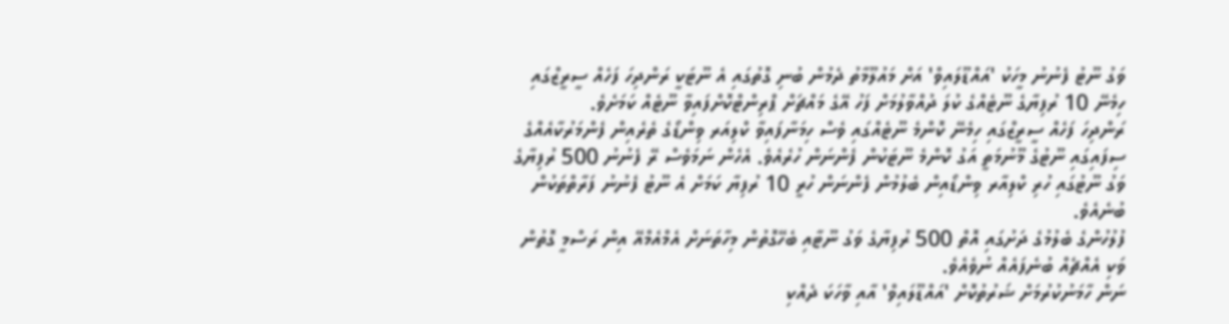ވަގު ނޫޓު ފެނުނު މީހަކު 'އައްޑޫލައިވް' އަށް މައުލޫމާތު ދެމުން ބުނި ގޮތުގައި އެ ނޫޓަކީ ރަންދިހަ ފަހެއް ސީރީޒްގައި ހިމެނޭ 10 ރުފިޔާގެ ނޫޓެއްގެ ކުލަ ދުއްވާލުމަށް ފަހު އޭގެ މައްޗަށް ޕްރިންޓްކޮށްފައިވާ ނޫޓެއް ކަމަށެވެ.
ރަންދިހަ ފަހެއް ސީރީޒްގައި ހިމެނޭ ކޮންމެ ނޫޓެއްގައި ވެސް ހިމަނާފައިވާ ކްލިއަރ ވިންޑޯގެ ތެރެއިން ފެންމަރުކާއެއްގެ ސިފައިގައި ނޫޓުގެ މޫނުމަތީ އަގު ކޮންމެ ނޫޓަކުން ފެންނަން ހުރެއެވެ. އެހެން ނަމަވެސް ރޭ ފެނުނު 500 ރުފިޔާގެ ވަގު ނޫޓުގައި ހުރި ކްލިއާރ ވިންޑޯއިން ބެލުމުން ފެންނަން ހުރީ 10 ރުފިޔާ ކަމަށް އެ ނޫޓު ފެނުނު ފަރާތްތަކުން ބުނެއެވެ.
ފުލުހުންގެ ބެލުމުގެ ދަށުގައި އޮތް 500 ރުފިޔާގެ ވަގު ނޫޓާއި ބެހޭގޮތުން މިހާތަނަށް އެމްއެމްއޭ އިން ރަސްމީ ގޮތުން ވަކި އެއްޗެއް ބުނެފައެއް ނުވެއެވެ.
ނަން ހާމަނުކުރުމަށް ޝަރުތުކޮށް 'އައްޑޫލައިވް' އާއި ވާހަކަ ދެއްކި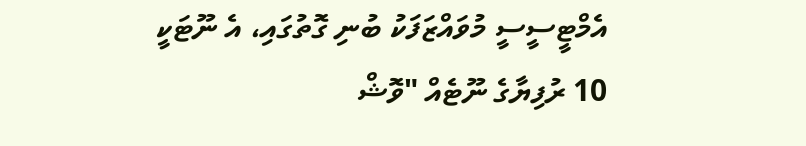އެމްޓީސީސީ މުވައްޒަފަކު ބުނި ގޮތުގައި، އެ ނޫޓަކީ 10 ރުފިޔާގެ ނޫޓެއް "ވޮޝް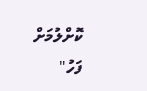ކޮށްލުމަށް ފަހު"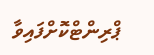ޕްރިންޓްކޮށްފައިވާ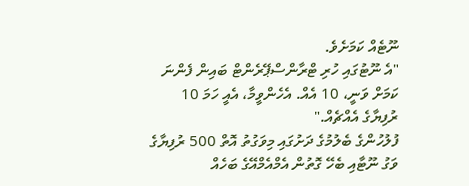ނޫޓެއް ކަމަށެވެ.
"އެ ނޫޓުގައި ހުރި ޓްރާންސްޕޭރެންޓް ބައިން ފެންނަ ކަމަށް ވަނީ، 10 އެއް. އެހެންވީމާ، އެއީ ހަމަ 10 ރުފިޔާގެ އެއްޗެއް."
ފުލުހުންގެ ބެލުމުގެ ދަށުގައި މިވަގުތު އޮތް 500 ރުފިޔާގެ ވަގު ނޫޓާއި ބެހޭ ގޮތުން އެމްއެމްއޭގެ ބަހެއް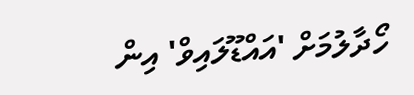ހޯދާލުމަށް 'އައްޑޫލައިވް' އިން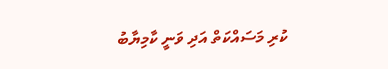ކުރި މަސައްކަތް އަދި ވަނީ ކާމިޔާބު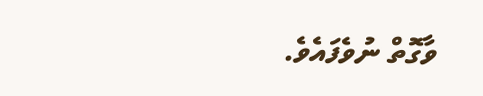ވާގޮތް ނުވެފައެވެ.